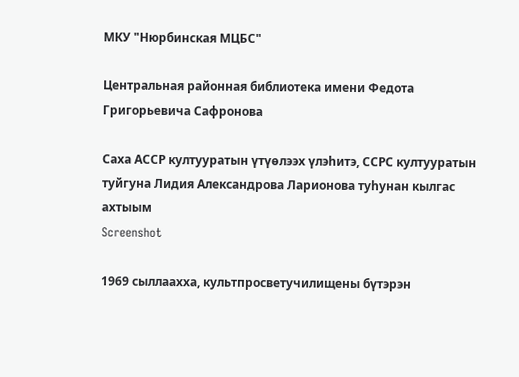МКУ "Нюрбинская МЦБС"

Центральная районная библиотека имени Федота Григорьевича Сафронова

Саха АССР култууратын үтүөлээх үлэһитэ, ССРС култууратын туйгуна Лидия Александрова Ларионова туһунан кылгас ахтыым
Screenshot

1969 сыллаахха, культпросветучилищены бүтэрэн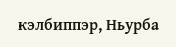кэлбиппэр, Ньурба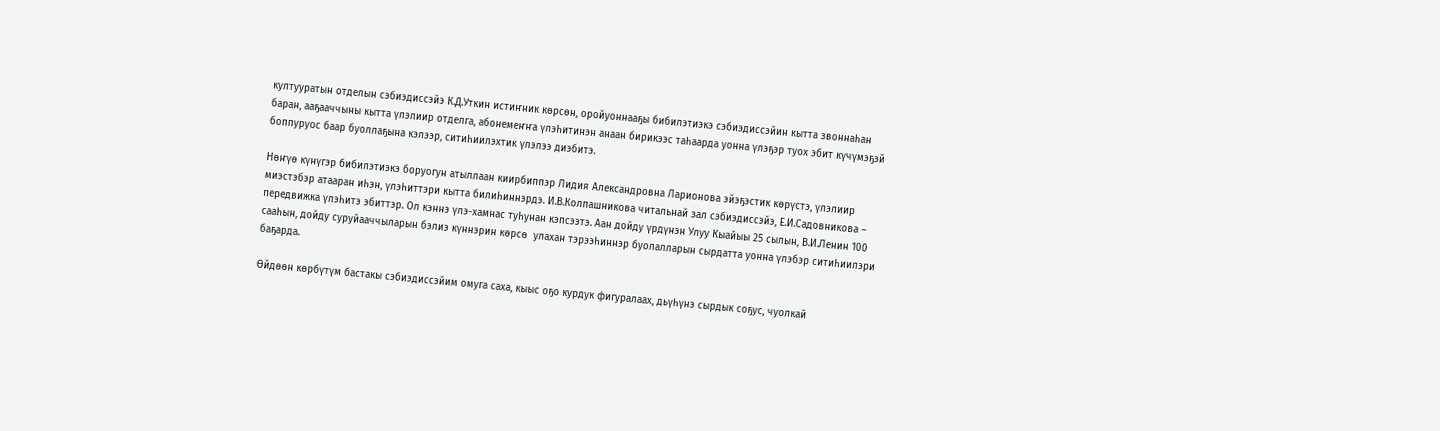култууратын отделын сэбиэдиссэйэ К.Д.Уткин истиҥник көрсөн, оройуоннааҕы бибилэтиэкэ сэбиэдиссэйин кытта звоннаһан баран, ааҕааччыны кытта үлэлиир отделга, абонемеҥҥа үлэһитинэн анаан бирикээс таһаарда уонна үлэҕэр туох эбит күчүмэҕэй боппуруос баар буоллаҕына кэлээр, ситиһиилэхтик үлэлээ диэбитэ.

Нөҥүө күнүгэр бибилэтиэкэ боруогун атыллаан киирбиппэр Лидия Александровна Ларионова эйэҕэстик көрүстэ, үлэлиир миэстэбэр атааран иһэн, үлэһиттэри кытта билиһиннэрдэ. И.В.Колпашникова читальнай зал сэбиэдиссэйэ, Е.И.Садовникова – передвижка үлэһитэ эбиттэр. Ол кэннэ үлэ-хамнас туһунан кэпсээтэ. Аан дойду үрдүнэн Улуу Кыайыы 25 сылын, В.И.Ленин 100 сааһын, дойду суруйааччыларын бэлиэ күннэрин көрсө  улахан тэрээһиннэр буолалларын сырдатта уонна үлэбэр ситиһиилэри баҕарда.

Өйдөөн көрбүтүм бастакы сэбиэдиссэйим омуга саха, кыыс оҕо курдук фигуралаах, дьүһүнэ сырдык соҕус, чуолкай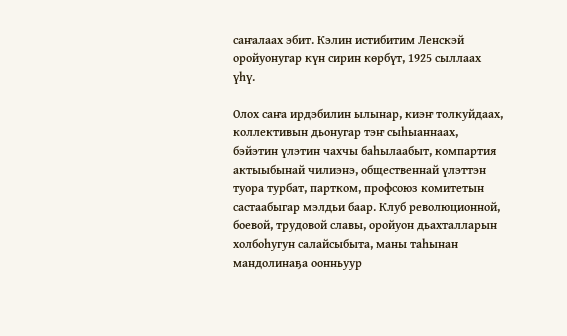саҥалаах эбит. Кэлин истибитим Ленскэй оройуонугар күн сирин көрбүт, 1925 сыллаах үһү.

Олох саҥа ирдэбилин ылынар, киэҥ толкуйдаах, коллективын дьонугар тэҥ сыһыаннаах, бэйэтин үлэтин чахчы баһылаабыт, компартия актыыбынай чилиэнэ, общественнай үлэттэн туора турбат, партком, профсоюз комитетын састаабыгар мэлдьи баар. Клуб революционной, боевой, трудовой славы, оройуон дьахталларын холбоһугун салайсыбыта, маны таһынан мандолинаҕа оонньуур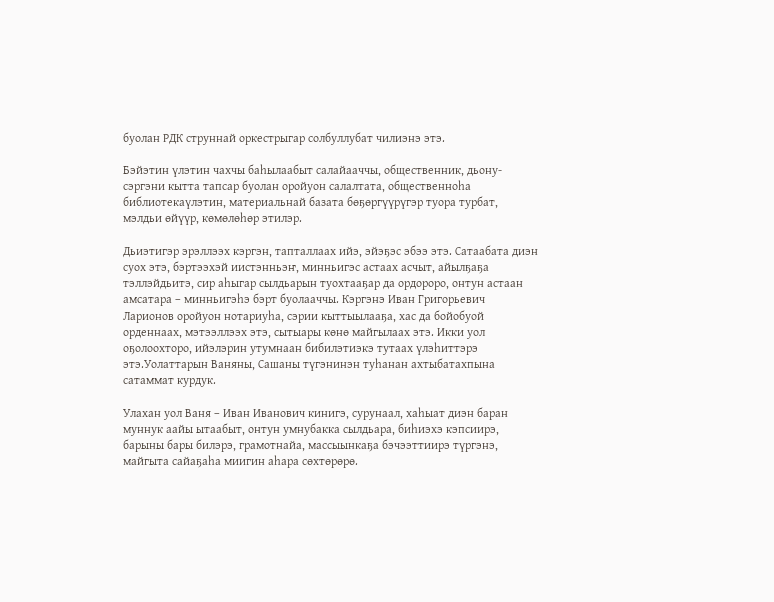буолан РДК струннай оркестрыгар солбуллубат чилиэнэ этэ.

Бэйэтин үлэтин чахчы баһылаабыт салайааччы, общественник, дьону-сэргэни кытта тапсар буолан оройуон салалтата, общественноһа библиотекаүлэтин, материальнай базата бөҕөргүүрүгэр туора турбат, мэлдьи өйүүр, көмөлөһөр этилэр.

Дьиэтигэр эрэллээх кэргэн, тапталлаах ийэ, эйэҕэс эбээ этэ. Сатаабата диэн суох этэ, бэртээхэй иистэнньэҥ, минньигэс астаах асчыт, айылҕаҕа тэллэйдьитэ, сир аһыгар сылдьарын туохтааҕар да ордороро, онтун астаан амсатара – минньигэһэ бэрт буолааччы. Кэргэнэ Иван Григорьевич Ларионов оройуон нотариуһа, сэрии кыттыылааҕа, хас да бойобуой орденнаах, мэтээллээх этэ, сытыары көнө майгылаах этэ. Икки уол оҕолоохторо, ийэлэрин утумнаан бибилэтиэкэ тутаах үлэһиттэрэ этэ.Уолаттарын Ваняны, Сашаны түгэнинэн туһанан ахтыбатахпына сатаммат курдук.

Улахан уол Ваня – Иван Иванович кинигэ, сурунаал, хаһыат диэн баран муннук аайы ытаабыт, онтун умнубакка сылдьара, биһиэхэ кэпсиирэ, барыны бары билэрэ, грамотнайа, массыынкаҕа бэчээттиирэ түргэнэ, майгыта сайаҕаһа миигин аһара сөхтөрөрө.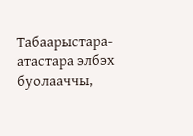Табаарыстара-атастара элбэх буолааччы,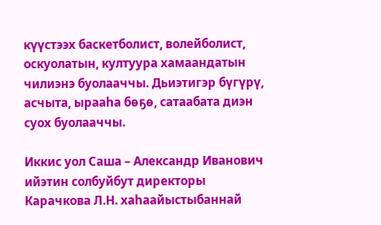күүстээх баскетболист, волейболист, оскуолатын, култуура хамаандатын чилиэнэ буолааччы. Дьиэтигэр бүгүрү, асчыта, ырааһа бөҕө, сатаабата диэн суох буолааччы.

Иккис уол Саша – Александр Иванович ийэтин солбуйбут директоры Карачкова Л.Н. хаһаайыстыбаннай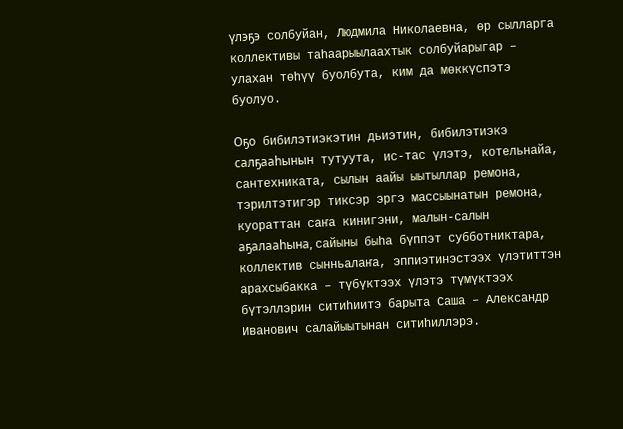үлэҕэ солбуйан, Людмила Николаевна, өр сылларга коллективы таһаарыылаахтык солбуйарыгар – улахан төһүү буолбута, ким да мөккүспэтэ буолуо.

Оҕо бибилэтиэкэтин дьиэтин, бибилэтиэкэ салҕааһынын тутуута, ис-тас үлэтэ, котельнайа, сантехниката, сылын аайы ыытыллар ремона, тэрилтэтигэр тиксэр эргэ массыынатын ремона, куораттан саҥа кинигэни, малын-салын аҕалааһына, сайыны быһа бүппэт субботниктара, коллектив сынньалаҥа, эппиэтинэстээх үлэтиттэн арахсыбакка – түбүктээх үлэтэ түмүктээх бүтэллэрин ситиһиитэ барыта Саша – Александр Иванович салайыытынан ситиһиллэрэ.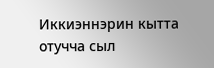Иккиэннэрин кытта отучча сыл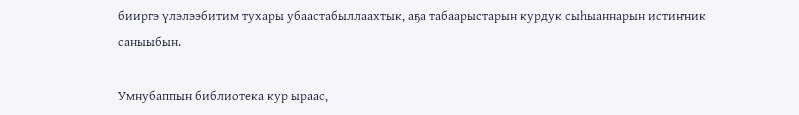бииргэ үлэлээбитим тухары убаастабыллаахтык, аҕа табаарыстарын курдук сыһыаннарын истиҥник саныыбын.

Умнубаппын библиотека кур ыраас,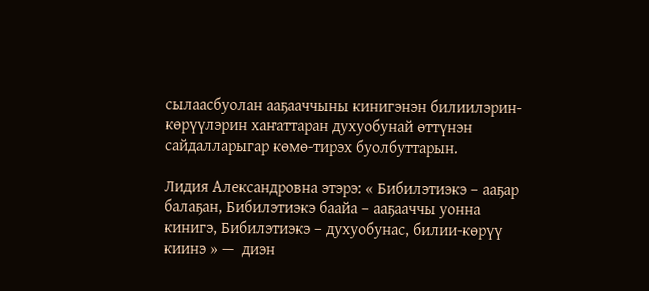сылаасбуолан ааҕааччыны кинигэнэн билиилэрин-көрүүлэрин хаҥаттаран духуобунай өттүнэн сайдалларыгар көмө-тирэх буолбуттарын.

Лидия Александровна этэрэ: « Бибилэтиэкэ – ааҕар балаҕан, Бибилэтиэкэ баайа – ааҕааччы уонна кинигэ, Бибилэтиэкэ – духуобунас, билии-көрүү киинэ » —  диэн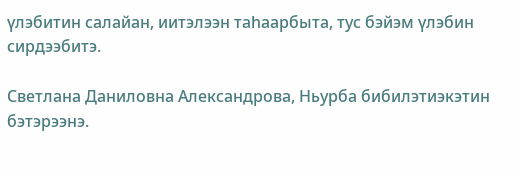үлэбитин салайан, иитэлээн таһаарбыта, тус бэйэм үлэбин сирдээбитэ.

Светлана Даниловна Александрова, Ньурба бибилэтиэкэтин бэтэрээнэ.